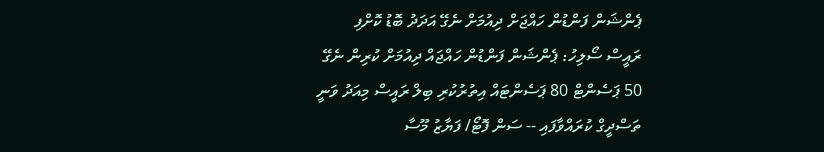ޕެންޝަން ފަންޑުން ހައްޖަށް ދިއުމަށް ނެގޭ އަދަދު ބޮޑު ކޮށްފި
ރައީސް ސޯލިހު: ޕެންޝަން ފަންޑުން ހައްޖައް ދިއުމަށް ކުރިން ނެގޭ 50 ޕަސެންޓް 80 ޕަސެންޓައް އިތުރުކުރި ބިލް ރައީސް މިއަދު ވަނީ ތަސްދީގް ކުރައްވާފައި -- ސަން ފޮޓޯ/ ފަޔާޒު މޫސާ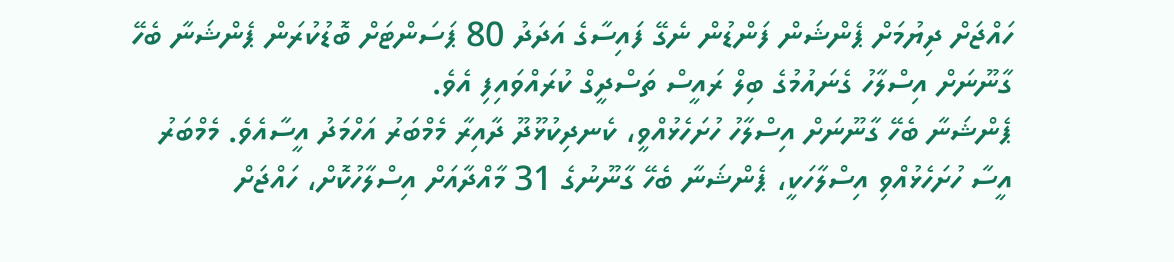ހައްޖަށް ދިޔުމަށް ޕެންޝަން ފަންޑުން ނެގޭ ފައިސާގެ އަދަދު 80 ޕަސަންޓަށް ބޮޑުކުރަން ޕެންޝަނާ ބެހޭ ގާނޫނަށް އިސްލާހު ގެނައުމުގެ ބިލް ރައީސް ތަސްދީގް ކުރައްވައިފި އެވެ.
ޕެންޝަނާ ބެހޭ ގާނޫނަށް އިސްލާހު ހުށަހެޅުއްވީ، ކެނދިކުޅޫދޫ ދާއިރާ މެމްބަރު އަހްމަދު އީސާއެވެ. މެމްބަރު އީސާ ހުށަހެޅުއްވި އިސްލާހަކީ، ޕެންޝަނާ ބެހޭ ގާނޫނުގެ 31 މާއްދާއަށް އިސްލާހުކޮށް، ހައްޖަށް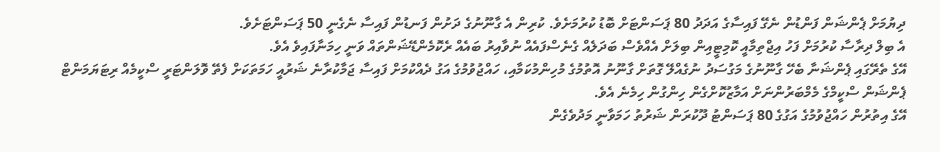ދިޔުމަށް ޕެންޝަން ފަންޑުން ނެގޭ ފައިސާގެ އަދަދު 80 ޕަސަންޓަށް ބޮޑު ކުރުމަށެވެ. ކުރިން އެ ގާނޫނުގެ ދަށުން ފަނޑުން ފައިސާ ނެގެނީ 50 ޕަސަންޓަށެވެ.
އެ ބިލް ދިރާސާ ކުރުމަށް ފަހު އިޖްތިމާއީ ކޮމިޓީއިން ބިލަށް އެއްވެސް ބަދަލެއް ގެނެސްފައެއް ނުވާއިރު ބައެއް ރެކޮމެންޑޭޝަންތައް ވަނީ ހިމަނާފައިވެ އެވެ.
އޭގެ ތެރޭގައި ޕެންޝަނާ ބެހޭ ގާނޫނުގެ މަގުސަދު ނުގެއްލޭ ގޮތަށް ގާނޫނު އޮތުމުގެ މުހިންމުކަމާއި، ހައްޖުވުމުގެ އަގު ދެއްކުމަށް ފައިސާ ޖަމާކުރާނެ ޝަރުއީ ހަމަތަކަށް ފެތޭ ވޮލަންޓަރީ ސްކީމެއް ރިޓަޔަމަންޓް ޕެންޝަން ސްކީމްގެ މެމްބަރުންނަށް އަމާޒުކޮށްގެން ހިންގުން ހިމެނެ އެވެ.
އޭގެ އިތުރުން ހައްޖުވުމުގެ އަގުގެ 80 ޕަސަންޓު ދޫކުރަން ޝަރުތު ހަމަވާނީ މަދުވެގެން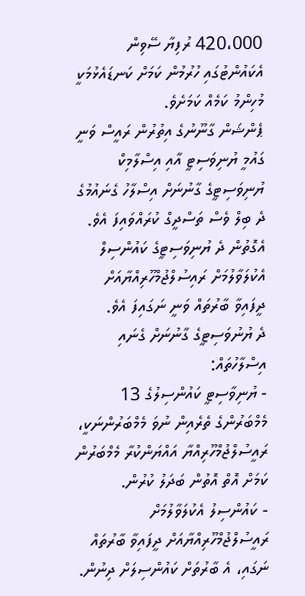420،000 ރުފިޔާ ސޭވިން އެކައުންޓުގައި ހުރުމުން ކަމަށް ކަނޑައެޅުމަކީ މުހިންމު ކަމެއް ކަމަށެވެ.
ޕެންޝަން ގާނޫނުގެ އިތުރުން ރައީސް ވަނީ ގައުމީ ޔުނިވަސިޓީ އާއި އިސްލާމިކް ޔުނިވަސިޓީގެ ގާނުނަށް އިސްލާހު ގެނައުމުގެ ދެ ބިލް ވެސް ތަސްދީގް ކުރައްވައިފަ އެވެ.
އެގޮތުން ދެ ޔުނިވަސިޓީގެ ކައުންސިލް އެކުލަވާލުމަށް ރައިސުލްޖުމްހޫރިއްޔާއަށް ދީފައިވާ ބާރުތައް ވަނީ ނަގައިފަ އެވެ.
ދެ ޔުނުވަސިޓީގެ ގާނުނަށް ގެނައި އިސްލާހުތައް:
- ޔުނިވާސިޓީ ކައުންސިލުގެ 13 މެމްބަރުންގެ ތެރެއިން ނުވަ މެމްބަރުންނަކީ، ރައީސުލްޖުމްހޫރިއްޔާ އައްޔަންކުރާ މެމްބަރުން ކަމަށް އޮތް އޮތުން ބަދަލު ކުރުން.
- ކައުންސިލު އެކުލަވާލުމަށް ރައީސުލްޖުމްހޫރިއްޔާއަށް ދީފައިވާ ބާރުތައް ނަގައި، އެ ބާރުތަށް ކައުންސިލަށް ދިނުން.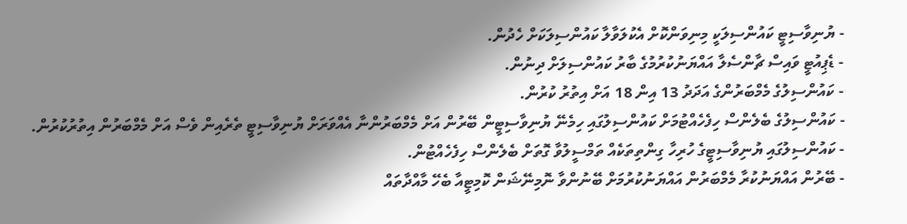- ޔުނިވާސިޓީ ކައުންސިލަކީ މިނިވަންކޮށް އެކުލަވާލާ ކައުންސިލަކަށް ހެދުން.
- ޑެޕިއުޓީ ވައިސް ޗާންސެލާ އައްޔަނުކުރުމުގެ ބާރު ކައުންސިލަށް ދިނުން.
- ކައުންސިލުގެ މެމްބަރުންގެ އަދަދު 13 އިން 18 އަށް އިތުރު ކުރުން.
- ކައުންސިލުގެ ބެލެންސް ހިފެހެއްޓުމަށް ކައުންސިލުގައި ހިމެނޭ ޔުނިވާސިޓީން ބޭރުން އަށް މެމްބަރުންނާ އެއްވަރަށް ޔުނިވާސިޓީ ތެރެއިން ވެސް އަށް މެމްބަރުން އިތުރުކުރުން.
- ކައުންސިލުގައި ޔުނިވާސިޓީގެ ހުރިހާ ގިންތިތަކެއް ތަމްސީލުވާ ގޮތަށް ބެލެންސް ހިފެހެއްޓުން.
- ބޭރުން އައްޔަނުކުރާ މެމްބަރުން އައްޔަނުކުރުމަށް ބޭނުންވާ ނޮމިނޭޝަން ކޮމިޓީއާ ބެހޭ މާއްދާތައް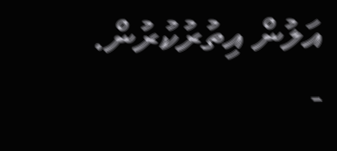އަލުން އިތުރުކުރުން.
-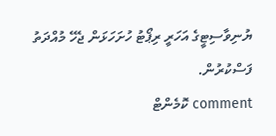ޔުނިވާސިޓީގެ އަހަރީ ރިޕޯޓު ހުށަހަޅަން ޖެހޭ މުއްދަތު ފަސްކުރުން.
comment ކޮމެންޓް